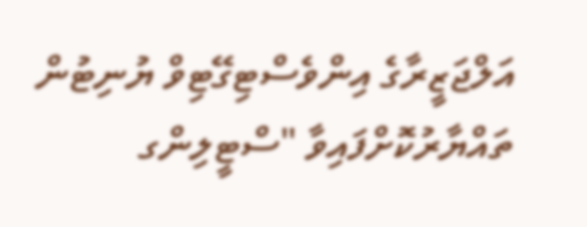އަލްޖަޒީރާގެ އިންވެސްޓިގޭޓިވް ޔުނިޓުން ތައްޔާރުކޮށްފައިވާ "ސްޓީލިންގ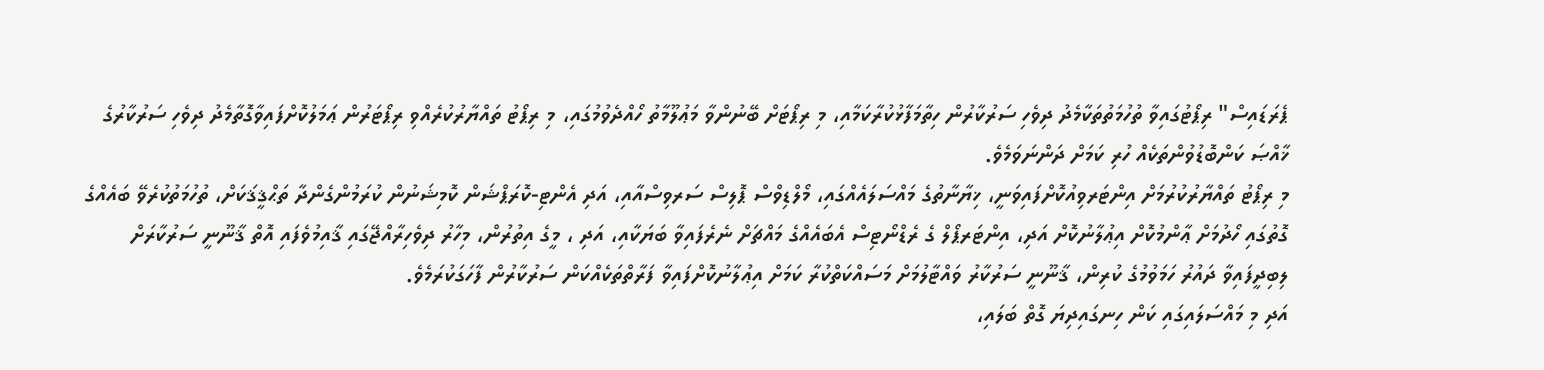ޕެރަޑައިސް" ރިޕޯޓުގައިވާ ތުހުމަތުތަކާމެދު ދިވެހި ސަރުކާރުން ހިތާމަފާޅުކުރާކަމާއި، މި ރިޕޯޓަށް ބޭނުންވާ މަޢުލޫމާތު ހޯއްދެވުމުގައި، މި ރިޕޯޓު ތައްޔާރުކުރެއްވި ރިޕޯޓަރުން ޢަމަލުކޮށްފައިވާގޮތާމެދު ދިވެހި ސަރުކާރުގެ ޚާއްޞަ ކަންބޮޑުވުންތަކެއް ހުރި ކަމަށް ދަންނަވަމެވެ.
މި ރިޕޯޓު ތައްޔާރުކުރުމަށް އިންޓަރވިއުކޮށްފައިވަނީ، ޚިޔާނާތުގެ މައްސަލައެއްގައި، މޯލްޑިވްސް ޕޮލިސް ސަރވިސްއާއި، އަދި އެންޓި-ކޮރަޕްޝަން ކޮމިޝަނުން ކުރަމުންގެންދާ ތަޙްޤީޤަކަށް، ތުހުމަތުކުރެވޭ ބައެއްގެ ގޮތުގައި ހޯދުމަށް ޢާންމުކޮށް އިޢުލާނުކޮށް އަދި، އިންޓަރޕޯލް ގެ ރެޑްނޯޓިސް އެބައެއްގެ މައްޗަށް ނެރެފައިވާ ބަޔަކާއި، އަދި ، މީގެ އިތުރުން، މިހާރު ދިވެހިރާއްޖޭގައި ޤާއިމުވެފައި އޮތް ޤާނޫނީ ސަރުކާރަށް ލިބިދީފައިވާ ދައުރު ހަމަވުމުގެ ކުރިން، ޤާނޫނީ ސަރުކާރު ވައްޓާލުމަށް މަސައްކަތްކުރާ ކަމަށް އިޢުލާނުކޮށްފައިވާ ފަރާތްތަކެއްކަން ސަރުކާރުން ފާހަގަކުރަމެވެ.
އަދި މި މައްސަލައިގައި ކަން ހިނގައިދިޔަ ގޮތް ބަލައި،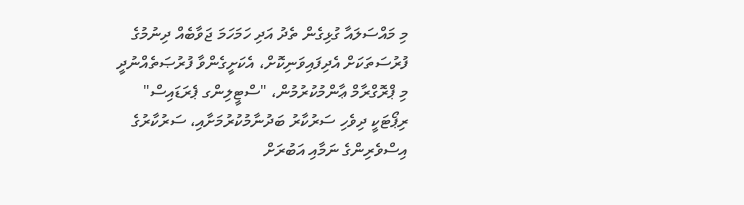މި މައްސަލައާ ގުޅިގެން ތެދު އަދި ހަމަހަމަ ޖަވާބެއް ދިނުމުގެ ފުރުސަތަކަށް އެދިފައިވަނިކޮށް، އެކަށީގެންވާ ފުރުޞަތެއްނުދީ މި ޕްރޮގްރާމް ޢާންމުކުރުމުން، "ސްޓީލިންގ ޕެރަޑައިސް" ރިޕޯޓަކީ ދިވެހި ސަރުކާރު ބަދުނާމުކުރުމަށާއި، ސަރުކާރުގެ އިސްވެރިންގެ ނަމާއި އަބުރަށް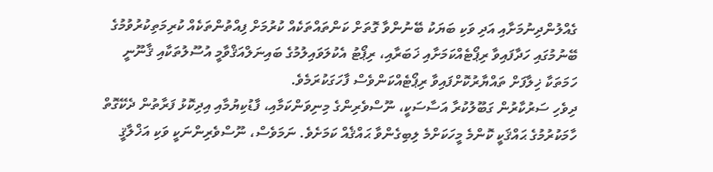ގެއްލުންދިނުމަށާއި އަދި ވަކި ބަޔަކު ބޭނުންވާ ގޮތަށް ކަންތައްތަކެއް ކުރުމަށް ފިއްތުންތަކެއް ކުރިމަތިކުރުވުމުގެ ބޭނުމުގައި ހަދާފައިވާ ރިޕޯޓެއްކަމަށާއި ޚަބަރާއި، ރިޕޯޓު އެކުލަވައިލުމުގެ ބައިނަލްއަޤްވާމީ އުސޫލުތަކާއި ޤާނޫނީ ހަމަތަކާ ޚިލާފަށް ތައްޔާރުކޮށްފައިވާ ރިޕޯޓެއްކަންވެސް ފާހަގަކުރަމެވެ.
ދިވެހި ސަރުކާރުން ގަބޫލުކުރާ އަސާސަކީ، ނޫސްވެރިންގެ މިނިވަންކަމާއި، ފާޑުކިޔުމާއި އިދިކޮޅު ފަރާތުން ދެކޭގޮތް ހާމަކުރުމުގެ ޙައްޤަކީ ކޮންމެ މީހަކަށްމެ ލިބިގެންވާ ޙައްޤެއް ކަމަށެވެ. ނަމަވެސް، ނޫސްވެރިންނަކީ ވަކި އަޚްލާޤީ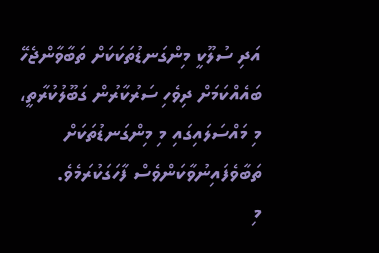އަދި ސުލޫކީ މިންގަނޑުތަކަކަށް ތަބާވާންޖެހޭ ބައެއްކަމަށް ދިވެހި ސަރުކާރުން ގަބޫލުކުރާތީ، މި މައްސަލައިގައި މި މިންގަނޑުތަކަށް ތަބާވެފައިނުވާކަންވެސް ފާހަގަކުރަމެވެ.
މި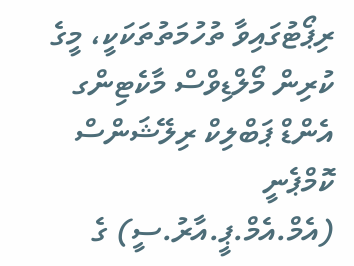ރިޕޯޓުގައިވާ ތުހުމަތުތަކަކީ، މީގެ ކުރިން މޯލްޑިވްސް މާކެޓިންގ އެންޑް ޕަބްލިކް ރިލޭޝަންސް ކޮމްޕެނީ (އެމް.އެމް.ޕީ.އާރު.ސީ) ގެ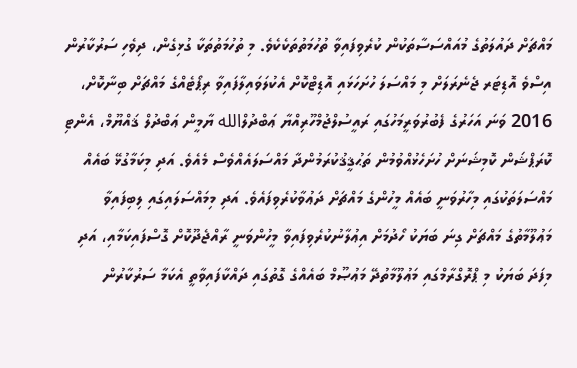މައްޗަށް ދައުލަތުގެ މުއައްސަސާތަކުން ކުރެވިފައިވާ ތުހުމަތުތަކެކެވެ. މި ތުހުމަތުތަކާ ގުޅިގެން، ދިވެހި ސަރުކާރުން އިސްވެ އޮޑިޓަރ ޖެނެރަލަށް މި މައްސަލަ ހުށަހަޅައި އޮޑިޓްކޮށް އެކުލަވައިލާފައިވާ ރިޕޯޓެއްގެ މައްޗަށް ބިނާކޮށް، 2016 ވަނަ އަހަރުގެ ފެބުރުވަރީމަހުގައި ރައީސުލްޖުމްހޫރިއްޔާ ޢަބްދުލްالله ޔާމީން ޢަބްދުލް ޤައްޔޫމް، އެންޓި ކޮރަޕްޝަން ކޮމިޝަނަށް ހުށަހެޅުއްވުމުން ތަޙުޤީޤުކުރަމުންދާ މައްސަލައެއްވެސް މެއެވެ. އަދި މިކަމާގުޅޭ ބައެއް މައްސަލަތަކުގައި މިހާރުވަނީ ބައެއް މީހުންގެ މައްޗަށް ދަޢުވާކުރެވިފައެވެ. އަދި މިމައްސަލައިގައި ލިބިފައިވާ މަޢުލޫމާތުގެ މައްޗަށް ގިނަ ބަޔަކު ހޯދުމަށް އިޢުލާނުކުރެވިފައިވާ މީހުންވަނީ ރާއްޖެދޫކޮށް ގޮސްފައިކަމާއި، އަދި މިފަދަ ބަޔަކު މި ޕްރޮގްރާމްގައި މަޢުލޫމާތުދޭ މަޢުޞޫމް ބައެއްގެ ގޮތުގައި ދައްކާފައިވާތީ އެކަމާ ސަރުކާރުން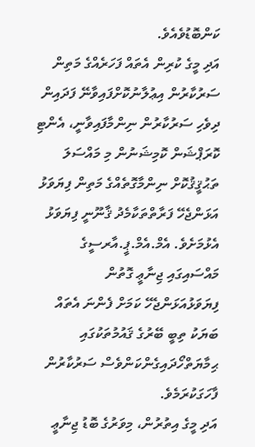ކަންބޮޑުވެއެވެ.
އަދި މީގެ ކުރިން އެތައް ފަހަރެއްގެ މަތިން ސަރުކާރުން އިޢުލާނުކޮށްފައިވާނޭ ފަދައިން ދިވެހި ސަރުކާރުން ނިންމާފައިވާނީ، އެންޓި ކޮރަޕްޝަން ކޮމިޝަނުން މި މައްސަލަ ތަޙުޤީޤުކޮށް ނިންމާގޮތެއްގެ މަތިން ފިޔަވަޅު އަޅަންޖެހޭ ފަރާތްތަކާމެދު ޤާނޫނީ ފިޔަވަޅު އެޅުމަށެވެ. އެމް.އެމް.ޕީ.އާރސީގެ މައްސައިގައި ޖިނާޢީ ގޮތުން ފިޔަވަޅުއަޅަންޖެހޭ ކަމަށް ފެންނަ އެތައް ބަޔަކު ތިބީ ބޭރުގެ ޤައުމުތަކުގައި ޙިމާޔަތްހޯދައިގެންކަންވެސް ސަރުކާރުން ފާހަގަކުރަމެވެ.
އަދި މީގެ އިތުރުން، މިވަރުގެ ބޮޑު ޖިނާޢީ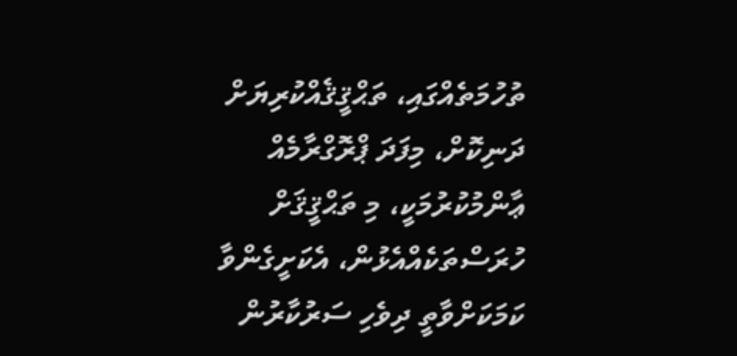ތުހުމަތެއްގައި، ތަޙްޤީޤެއްކުރިޔަށް ދަނިކޮށް، މިފަދަ ޕްރޮގްރާމެއް ޢާންމުކުރުމަކީ، މި ތަޙްޤީޤަށް ހުރަސްތަކެއްއެޅުން، އެކަށީގެންވާ ކަމަކަށްވާތީ ދިވެހި ސަރުކާރުން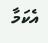އެކަމާ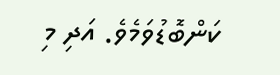ކަންބޮޑުވަމެވެ. އަދި މި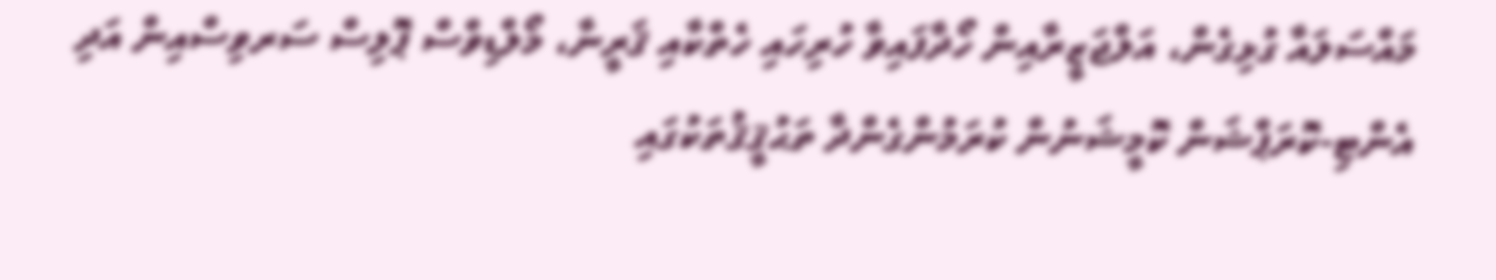މައްސަލައާ ގުޅިގެން، އަލްޖަޒީރާއިން ހޯދާފައިވާ ހުރިހައި ހެތްކާއި ޤަރީނާ، މޯލްޑިވްސް ޕޮލިސް ސަރވިސްއިން އަދި އެންޓި-ކޮރަޕްޝަން ކޮމީޝަނުން ކުރަމުންގެންދާ ތަޙުޤީޤުތަކުގައި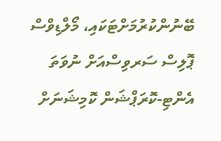ބޭނުންކުރުމަށްޓަކައި، މޯލްޑިވްސް ޕޮލިސް ސަރވިސްއަށް ނުވަތަ އެންޓި-ކޮރަޕްޝަން ކޮމިޝަނަށް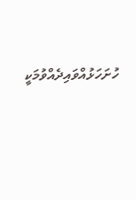ހުށަހަޅުއްވައިދެއްވުމަކީ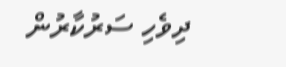ދިވެހި ސަރުކާރުން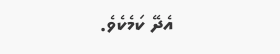އެދޭ ކަމެކެވެ.